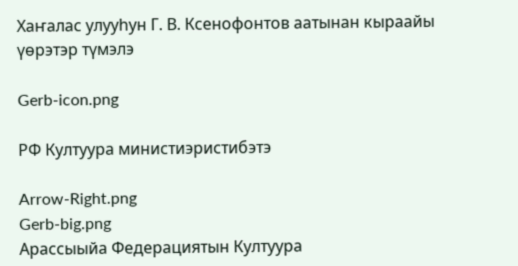Хаҥалас улууһун Г. В. Ксенофонтов аатынан кыраайы үөрэтэр түмэлэ

Gerb-icon.png

РФ Култуура министиэристибэтэ

Arrow-Right.png
Gerb-big.png
Арассыыйа Федерациятын Култуура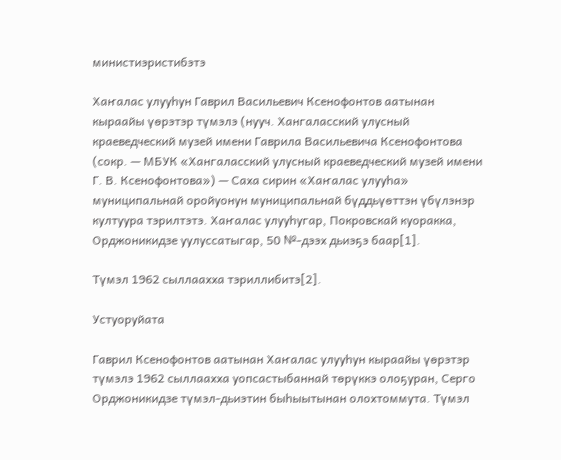министиэристибэтэ

Хаҥалас улууһун Гаврил Васильевич Ксенофонтов аатынан кыраайы үөрэтэр түмэлэ (нууч. Хангаласский улусный краеведческий музей имени Гаврила Васильевича Ксенофонтова (сокр. — МБУК «Хангаласский улусный краеведческий музей имени Г. В. Ксенофонтова») — Саха сирин «Хаҥалас улууһа» муниципальнай оройуонун муниципальнай бүддьүөттэн үбүлэнэр култуура тэрилтэтэ. Хаҥалас улууһугар, Покровскай куоракка, Орджоникидзе уулуссатыгар, 50 №-дээх дьиэҕэ баар[1].

Түмэл 1962 сыллаахха тэриллибитэ[2].

Устуоруйата

Гаврил Ксенофонтов аатынан Хаҥалас улууһун кыраайы үөрэтэр түмэлэ 1962 сыллаахха уопсастыбаннай төрүккэ олоҕуран, Серго Орджоникидзе түмэл-дьиэтин быһыытынан олохтоммута. Түмэл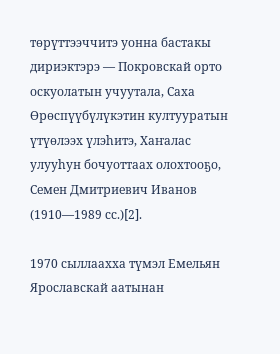төрүттээччитэ уонна бастакы дириэктэрэ — Покровскай орто оскуолатын учуутала, Саха Өрөспүүбүлүкэтин култууратын үтүөлээх үлэһитэ, Хаҥалас улууһун бочуоттаах олохтооҕо, Семен Дмитриевич Иванов (1910—1989 сс.)[2].

1970 сыллаахха түмэл Емельян Ярославскай аатынан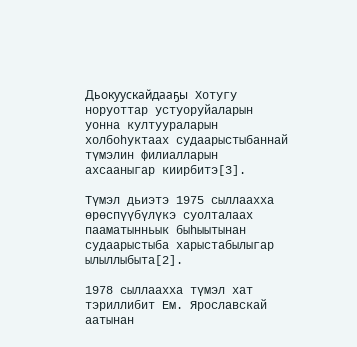Дьокуускайдааҕы Хотугу норуоттар устуоруйаларын уонна култуураларын холбоһуктаах судаарыстыбаннай түмэлин филиалларын ахсааныгар киирбитэ[3].

Түмэл дьиэтэ 1975 сыллаахха өрөспүүбүлүкэ суолталаах пааматынньык быһыытынан судаарыстыба харыстабылыгар ылыллыбыта[2].

1978 сыллаахха түмэл хат тэриллибит Ем. Ярославскай аатынан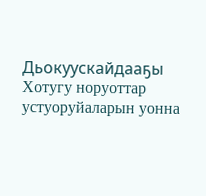Дьокуускайдааҕы Хотугу норуоттар устуоруйаларын уонна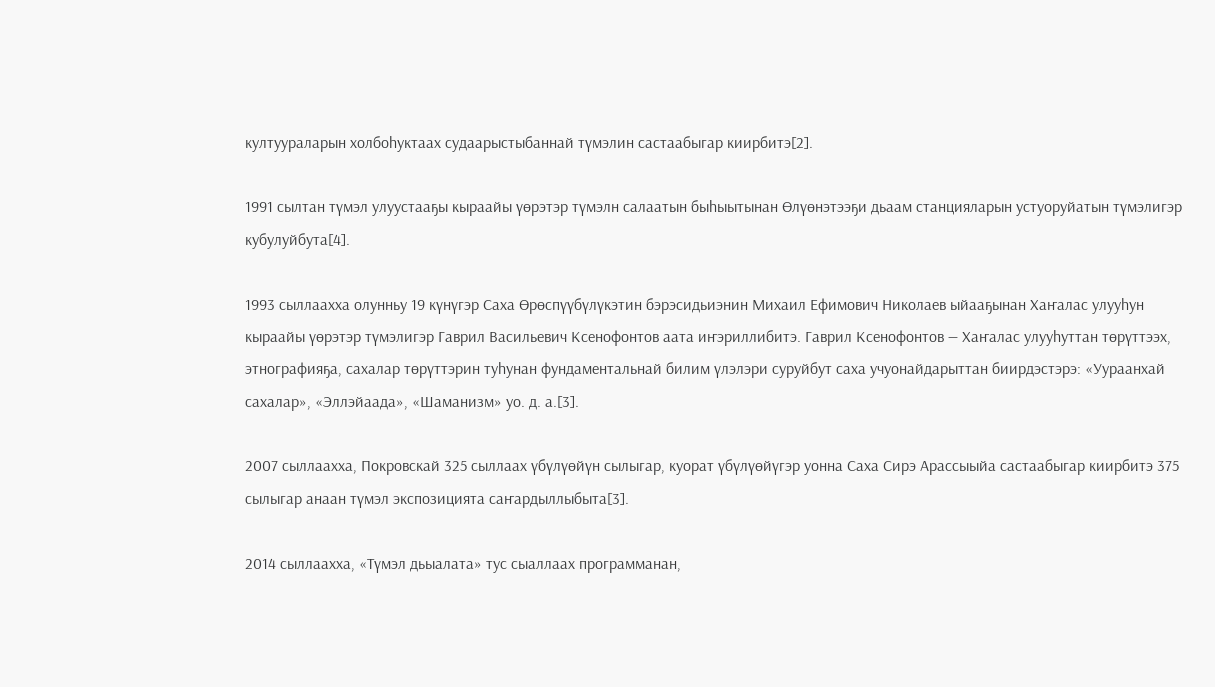култуураларын холбоһуктаах судаарыстыбаннай түмэлин састаабыгар киирбитэ[2].

1991 сылтан түмэл улуустааҕы кыраайы үөрэтэр түмэлн салаатын быһыытынан Өлүөнэтээҕи дьаам станцияларын устуоруйатын түмэлигэр кубулуйбута[4].

1993 сыллаахха олунньу 19 күнүгэр Саха Өрөспүүбүлүкэтин бэрэсидьиэнин Михаил Ефимович Николаев ыйааҕынан Хаҥалас улууһун кыраайы үөрэтэр түмэлигэр Гаврил Васильевич Ксенофонтов аата иҥэриллибитэ. Гаврил Ксенофонтов — Хаҥалас улууһуттан төрүттээх, этнографияҕа, сахалар төрүттэрин туһунан фундаментальнай билим үлэлэри суруйбут саха учуонайдарыттан биирдэстэрэ: «Уураанхай сахалар», «Эллэйаада», «Шаманизм» уо. д. а.[3].

2007 сыллаахха, Покровскай 325 сыллаах үбүлүөйүн сылыгар, куорат үбүлүөйүгэр уонна Саха Сирэ Арассыыйа састаабыгар киирбитэ 375 сылыгар анаан түмэл экспозицията саҥардыллыбыта[3].

2014 сыллаахха, «Түмэл дьыалата» тус сыаллаах программанан,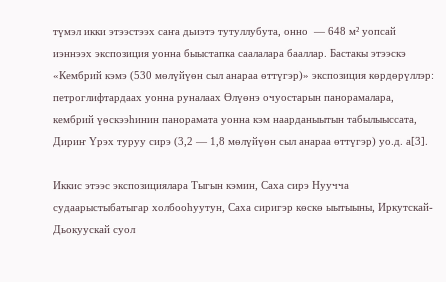түмэл икки этээстээх саҥа дьиэтэ тутуллубута, онно  — 648 м² уопсай иэннээх экспозиция уонна быыстапка саалалара бааллар. Бастакы этээскэ «Кембрий кэмэ (530 мөлүйүөн сыл анараа өттүгэр)» экспозиция көрдөрүллэр: петроглифтардаах уонна руналаах Өлүөнэ очуостарын панорамалара, кембрий үөскээһинин панорамата уонна кэм наарданыытын табылыыссата, Дириҥ Үрэх туруу сирэ (3,2 — 1,8 мөлүйүөн сыл анараа өттүгэр) уо.д. а[3].

Иккис этээс экспозициялара Тыгын кэмин, Саха сирэ Нуучча судаарыстыбатыгар холбооһуутун, Саха сиригэр көскө ыытыыны, Иркутскай-Дьокуускай суол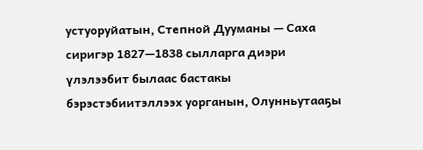устуоруйатын, Степной Дууманы — Саха сиригэр 1827—1838 сылларга диэри үлэлээбит былаас бастакы бэрэстэбиитэллээх уорганын, Олунньутааҕы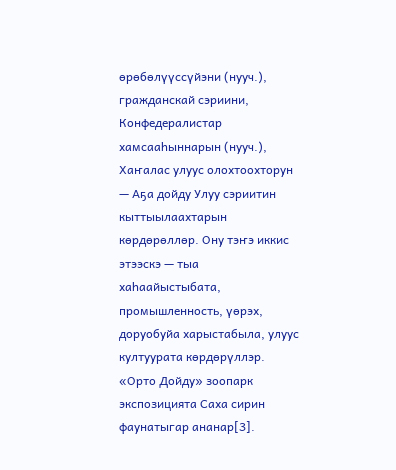өрөбөлүүссүйэни (нууч.), гражданскай сэриини, Конфедералистар хамсааһыннарын (нууч.), Хаҥалас улуус олохтоохторун — Аҕа дойду Улуу сэриитин кыттыылаахтарын көрдөрөллөр. Ону тэҥэ иккис этээскэ — тыа хаһаайыстыбата, промышленность, үөрэх, доруобуйа харыстабыла, улуус култуурата көрдөрүллэр. «Орто Дойду» зоопарк экспозицията Саха сирин фаунатыгар ананар[3].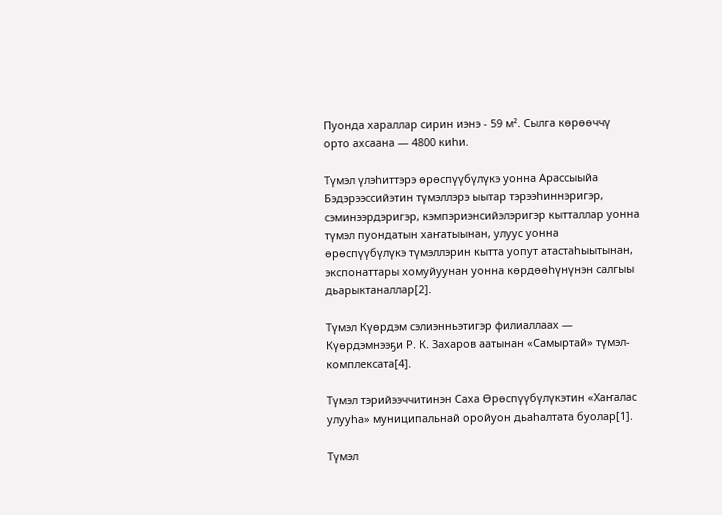Пуонда хараллар сирин иэнэ - 59 м². Сылга көрөөччү орто ахсаана — 4800 киһи.

Түмэл үлэһиттэрэ өрөспүүбүлүкэ уонна Арассыыйа Бэдэрээссийэтин түмэллэрэ ыытар тэрээһиннэригэр, сэминээрдэригэр, кэмпэриэнсийэлэригэр кытталлар уонна түмэл пуондатын хаҥатыынан, улуус уонна өрөспүүбүлүкэ түмэллэрин кытта уопут атастаһыытынан, экспонаттары хомуйуунан уонна көрдөөһүнүнэн салгыы дьарыктаналлар[2].

Түмэл Күөрдэм сэлиэнньэтигэр филиаллаах — Күөрдэмнээҕи Р. К. Захаров аатынан «Самыртай» түмэл-комплексата[4].

Түмэл тэрийээччитинэн Саха Өрөспүүбүлүкэтин «Хаҥалас улууһа» муниципальнай оройуон дьаһалтата буолар[1].

Түмэл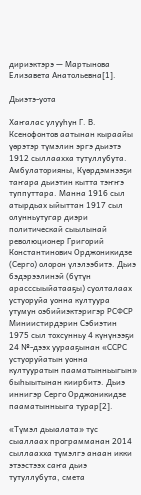дириэктэрэ — Мартынова Елизавета Анатольевна[1].

Дьиэтэ-уота

Хаҥалас улууһун Г. В. Ксенофонтов аатынан кыраайы үөрэтэр түмэлин эргэ дьиэтэ 1912 сыллаахха тутуллубута. Амбулаторияны, Күөрдэмнээҕи таҥара дьиэтин кытта тэҥҥэ туппуттара. Манна 1916 сыл атырдьах ыйыттан 1917 сыл олунньутугар диэри политическай сыылынай революционер Григорий Константинович Орджоникидзе (Серго) олорон үлэлээбитэ. Дьиэ бэдэрээлинэй (бүтүн арасссыыйатааҕы) суолталаах устуоруйа уонна култуура утумун оэбийиэктэригэр РСФСР Миниистирдэрин Сэбиэтин 1975 сыл тохсунньу 4 күнүнээҕи 24 №-дээх уурааҕынан «ССРС устуоруйатын уонна култууратын пааматынньыгын» быһыытынан киирбитэ. Дьиэ иннигэр Серго Орджоникидзе пааматынньыга турар[2].

«Түмэл дьыалата» тус сыаллаах программанан 2014 сыллаахха түмэлгэ анаан икки этээстээх саҥа дьиэ тутуллубута, смета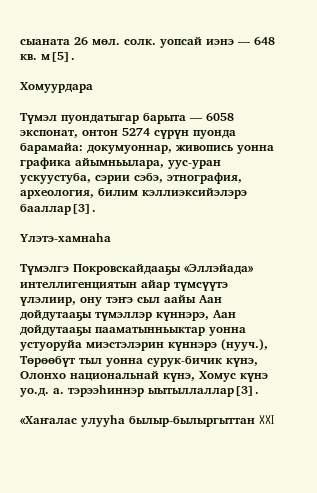сыаната 26 мөл. солк. уопсай иэнэ — 648 кв. м[5].

Хомуурдара

Түмэл пуондатыгар барыта — 6058 экспонат, онтон 5274 сүрүн пуонда барамайа: докумуоннар, живопись уонна графика айымньылара, уус-уран ускуустуба, сэрии сэбэ, этнография, археология, билим кэллиэксийэлэрэ бааллар[3].

Үлэтэ-хамнаһа

Түмэлгэ Покровскайдааҕы «Эллэйада» интеллигенциятын айар түмсүүтэ үлэлиир, ону тэҥэ сыл аайы Аан дойдутааҕы түмэллэр күннэрэ, Аан дойдутааҕы пааматынньыктар уонна устуоруйа миэстэлэрин күннэрэ (нууч.), Төрөөбүт тыл уонна сурук-бичик күнэ, Олонхо национальнай күнэ, Хомус күнэ уо.д. а. тэрээһиннэр ыытыллаллар[3].

«Хаҥалас улууһа былыр-былыргыттан XXI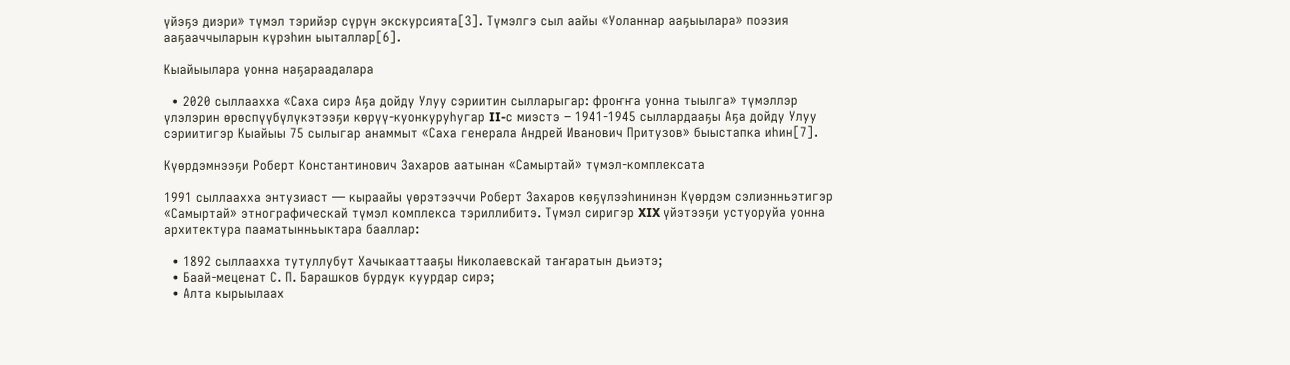үйэҕэ диэри» түмэл тэрийэр сүрүн экскурсията[3]. Түмэлгэ сыл аайы «Уоланнар ааҕыылара» поэзия ааҕааччыларын күрэһин ыыталлар[6].

Кыайыылара уонна наҕараадалара

  • 2020 сыллаахха «Саха сирэ Аҕа дойду Улуу сэриитин сылларыгар: фроҥҥа уонна тыылга» түмэллэр үлэлэрин өрөспүүбүлүкэтээҕи көрүү-куонкуруһугар II-с миэстэ − 1941-1945 сыллардааҕы Аҕа дойду Улуу сэриитигэр Кыайыы 75 сылыгар анаммыт «Саха генерала Андрей Иванович Притузов» быыстапка иһин[7].

Күөрдэмнээҕи Роберт Константинович Захаров аатынан «Самыртай» түмэл-комплексата

1991 сыллаахха энтузиаст — кыраайы үөрэтээччи Роберт Захаров көҕүлээһининэн Күөрдэм сэлиэнньэтигэр «Самыртай» этнографическай түмэл комплекса тэриллибитэ. Түмэл сиригэр XIX үйэтээҕи устуоруйа уонна архитектура пааматынньыктара бааллар:

  • 1892 сыллаахха тутуллубут Хачыкааттааҕы Николаевскай таҥаратын дьиэтэ;
  • Баай-меценат С. П. Барашков бурдук куурдар сирэ;
  • Алта кырыылаах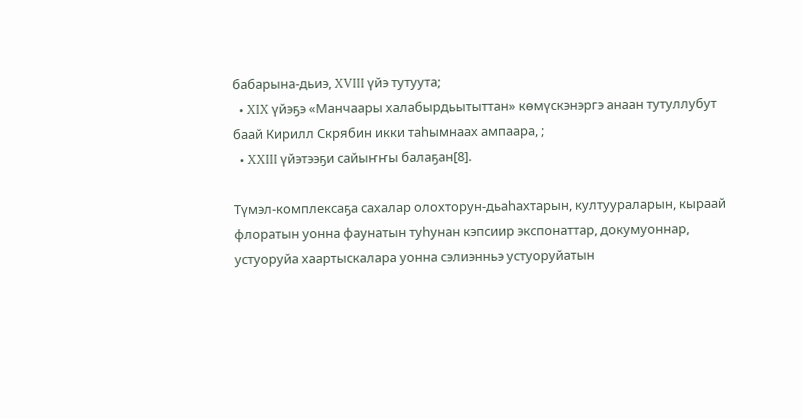бабарына-дьиэ, XVIII үйэ тутуута;
  • XIX үйэҕэ «Манчаары халабырдьытыттан» көмүскэнэргэ анаан тутуллубут баай Кирилл Скрябин икки таһымнаах ампаара, ;
  • XXIII үйэтээҕи сайыҥҥы балаҕан[8].

Түмэл-комплексаҕа сахалар олохторун-дьаһахтарын, култуураларын, кыраай флоратын уонна фаунатын туһунан кэпсиир экспонаттар, докумуоннар, устуоруйа хаартыскалара уонна сэлиэнньэ устуоруйатын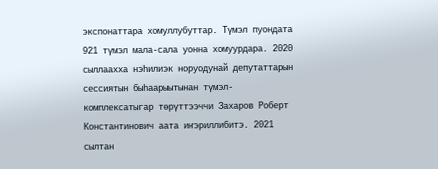экспонаттара хомуллубуттар. Түмэл пуондата 921 түмэл мала-сала уонна хомуурдара. 2020 сыллаахха нэһилиэк норуодунай депутаттарын сессиятын быһаарыытынан түмэл-комплексатыгар төрүттээччи Захаров Роберт Константинович аата иҥэриллибитэ. 2021 сылтан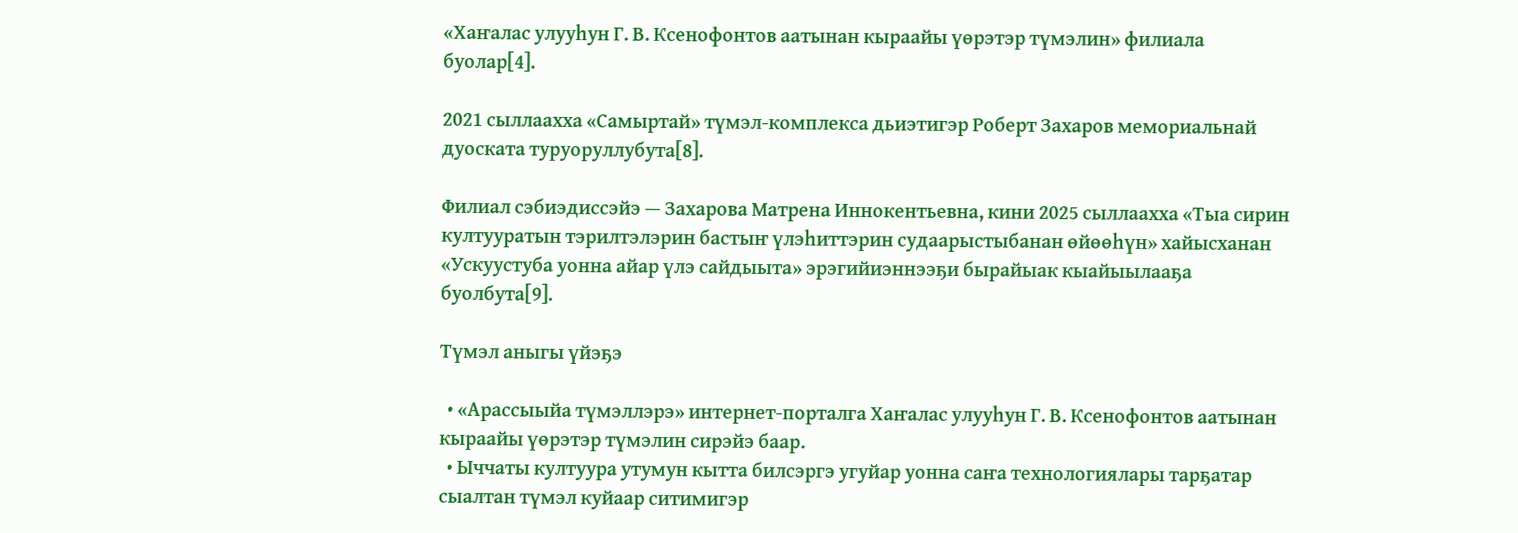«Хаҥалас улууһун Г. В. Ксенофонтов аатынан кыраайы үөрэтэр түмэлин» филиала буолар[4].

2021 сыллаахха «Самыртай» түмэл-комплекса дьиэтигэр Роберт Захаров мемориальнай дуоската туруоруллубута[8].

Филиал сэбиэдиссэйэ — Захарова Матрена Иннокентьевна, кини 2025 сыллаахха «Тыа сирин култууратын тэрилтэлэрин бастыҥ үлэһиттэрин судаарыстыбанан өйөөһүн» хайысханан «Ускуустуба уонна айар үлэ сайдыыта» эрэгийиэннээҕи бырайыак кыайыылааҕа буолбута[9].

Түмэл аныгы үйэҕэ

  • «Арассыыйа түмэллэрэ» интернет-порталга Хаҥалас улууһун Г. В. Ксенофонтов аатынан кыраайы үөрэтэр түмэлин сирэйэ баар.
  • Ыччаты култуура утумун кытта билсэргэ угуйар уонна саҥа технологиялары тарҕатар сыалтан түмэл куйаар ситимигэр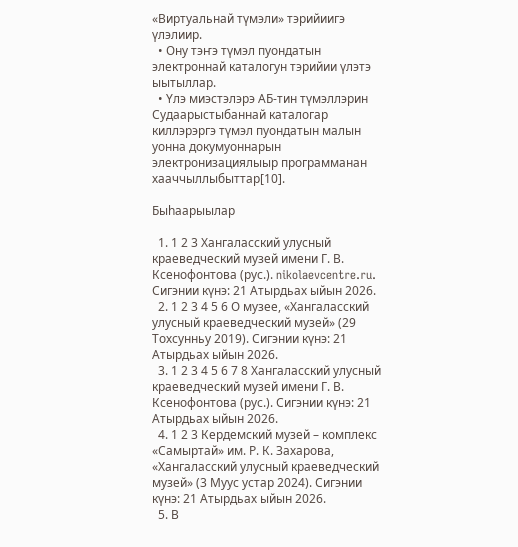«Виртуальнай түмэли» тэрийиигэ үлэлиир.
  • Ону тэҥэ түмэл пуондатын электроннай каталогун тэрийии үлэтэ ыытыллар.
  • Үлэ миэстэлэрэ АБ-тин түмэллэрин Судаарыстыбаннай каталогар киллэрэргэ түмэл пуондатын малын уонна докумуоннарын электронизациялыыр программанан хааччыллыбыттар[10].

Быһаарыылар

  1. 1 2 3 Хангаласский улусный краеведческий музей имени Г. В. Ксенофонтова (рус.). nikolaevcentre.ru. Сигэнии күнэ: 21 Атырдьах ыйын 2026.
  2. 1 2 3 4 5 6 О музее, «Хангаласский улусный краеведческий музей» (29 Тохсунньу 2019). Сигэнии күнэ: 21 Атырдьах ыйын 2026.
  3. 1 2 3 4 5 6 7 8 Хангаласский улусный краеведческий музей имени Г. В. Ксенофонтова (рус.). Сигэнии күнэ: 21 Атырдьах ыйын 2026.
  4. 1 2 3 Кердемский музей – комплекс «Самыртай» им. Р. К. Захарова, «Хангаласский улусный краеведческий музей» (3 Муус устар 2024). Сигэнии күнэ: 21 Атырдьах ыйын 2026.
  5. В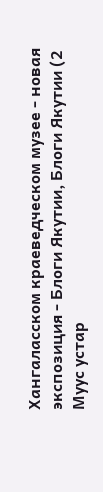Хангаласском краеведческом музее - новая экспозиция - Блоги Якутии, Блоги Якутии (2 Муус устар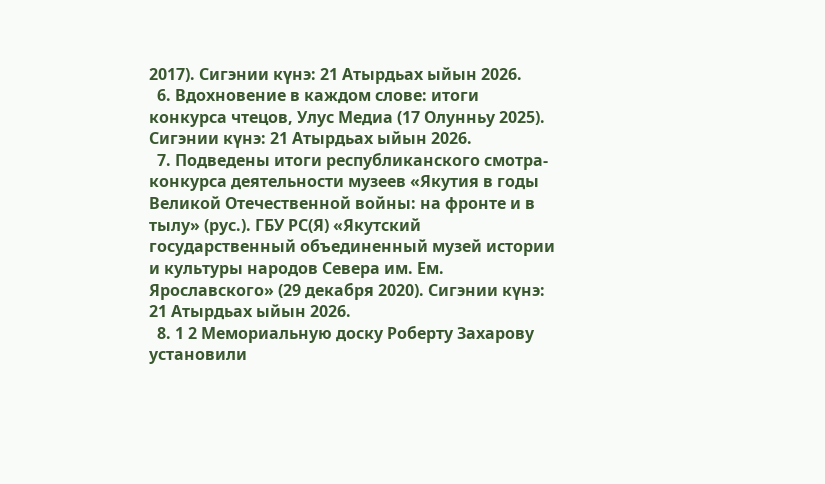2017). Сигэнии күнэ: 21 Атырдьах ыйын 2026.
  6. Вдохновение в каждом слове: итоги конкурса чтецов, Улус Медиа (17 Олунньу 2025). Сигэнии күнэ: 21 Атырдьах ыйын 2026.
  7. Подведены итоги республиканского смотра-конкурса деятельности музеев «Якутия в годы Великой Отечественной войны: на фронте и в тылу» (рус.). ГБУ РС(Я) «Якутский государственный объединенный музей истории и культуры народов Севера им. Ем. Ярославского» (29 декабря 2020). Сигэнии күнэ: 21 Атырдьах ыйын 2026.
  8. 1 2 Мемориальную доску Роберту Захарову установили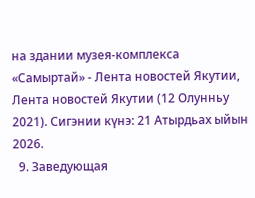на здании музея-комплекса «Самыртай» - Лента новостей Якутии, Лента новостей Якутии (12 Олунньу 2021). Сигэнии күнэ: 21 Атырдьах ыйын 2026.
  9. Заведующая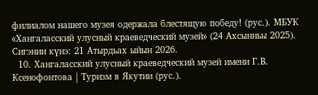филиалом нашего музея одержала блестящую победу! (рус.). МБУК «Хангаласский улусный краеведческий музей» (24 Ахсынньы 2025). Сигэнии күнэ: 21 Атырдьах ыйын 2026.
  10. Хангаласский улусный краеведческий музей имени Г.В. Ксенофонтова | Туризм в Якутии (рус.).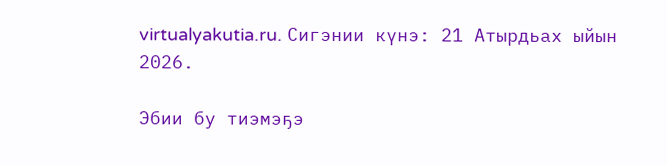virtualyakutia.ru. Сигэнии күнэ: 21 Атырдьах ыйын 2026.

Эбии бу тиэмэҕэ